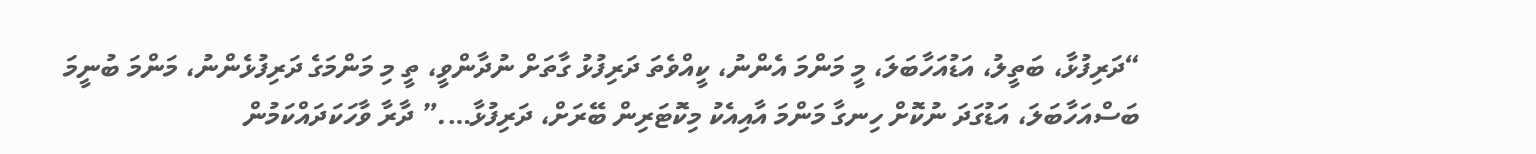“ދަރިފުޅާ، ބަތީލު، އަޑުއަހާބަލަ، މީ މަންމަ އެންނު، ކީއްވެތަ ދަރިފުޅު ގާތަށް ނުދާންވީ، ތީ މި މަންމަގެ ދަރިފުޅެންނު، މަންމަ ބުނީމަ ބަސްއަހާބަލަ، އަޑުގަދަ ނުކޮށް ހިނގާ މަންމަ އާއިއެކު މިކޮޓަރިން ބޭރަށް، ދަރިފުޅާ….” ދާރާ ވާހަކަދައްކަމުން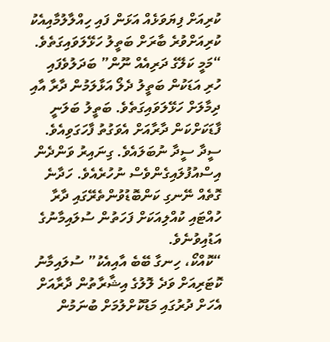ކުރިއަށް ފިޔަވަޅެއް އަޅަން ފައި ހިއްލާލުމާއިއެކު ކުރިއަށްވުރެ ބާރަށް ބަތީލު ހަޅޭލަވައިގަތެވެ.
“މަމީ ކަލޭގެ ދަރިއެއް ނޫން” ބަދަލުވެފައި ހުރި އަޑަކުން ބަތީލު ދެލޯ އަޅާލަމުން ދާރާ އާއި ދިމާލަށް ހަޅޭލަވައިގަތެވެ. ބަތީލު ބަލަނީ ފާޑަކަށްކަން ދާރާއަށް އެވަގުތު ފާހަގަވިއެވެ. ސީދާ ސީދާ ނުބަލައެވެ. ގިނައިރު ވަންދެން އިސްއުފުލައިގެންވެސް ނުހުރެއެވެ. ހަދާނެ ގޮތެއް ނޭނގި ކަންބޮޑުވުންތެރޭގައި ދާރާ ހުއްޓައި ކުއްލިއަކަށް ފަހަތުން ސުލައިމާނުގެ އަޑުއިވުނެވެ.
“ކޮއްކޯ، ހިނގާ ބޭބެ އާއިއެކު” ސުލައިމާނު ކޮޓަރިއަށް ވަދެ ލޮލުގެ އިޝާރާތުން ދާރާއަށް އެހަށް ދުރުގައި މަޑުކޮށްލުމަށް ބުނަމުން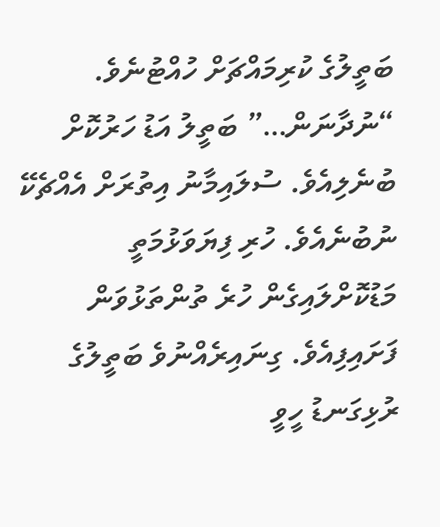ބަތީލުގެ ކުރިމައްޗަށް ހުއްޓުނެވެ.
“ނުދާނަން…” ބަތީލު އަޑު ހަރުކޮށް ބުނެލިއެވެ. ސުލައިމާނު އިތުރަށް އެއްޗެކޭ ނުބުނެއެވެ. ހުރި ފިޔަވަޅުމަތީ މަޑުކޮށްލައިގެން ހުރެ ތުންތަޅުވަން ފަށައިފިއެވެ. ގިނައިރެއްނުވެ ބަތީލުގެ ރުޅިގަނޑު ހީވީ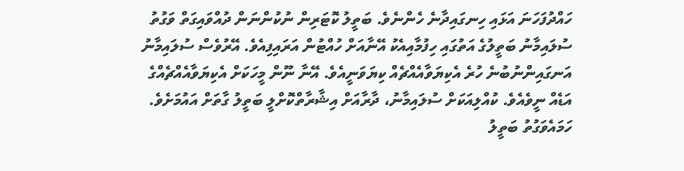ހައްދުފަހަނަ އަޅައި ހިނގައިދާނެ ހެންނެވެ. ބަތީލު ކޮޓަރިން ނުކުންނަން ދުއްވައިގަތް ވަގުތު ސުލައިމާނު ބަތީލުގެ އަތުގައި ހިފުމާއިއެކު އޭނާއަށް ހުއްޓުން އަރައިފިއެވެ. އޭރުވެސް ސުލައިމާނު އަނގައިންނުބުނެ ހުރެ އެކިޔަވާއެއްޗެއް ކިޔަވަނީއެވެ. އޭނާ ނޫން މީހަކަށް އެކިޔަވާއެއްޗެއްގެ އަޑެއް ނީވެއެވެ. ކުއްލިއަކަށް ސުލައިމާނު، ދާރާއަށް އިޝާރާތްކޮށްލީ ބަތީލު ގާތަށް އައުމަށެވެ. ހަމައެވަގުތު ބަތީލު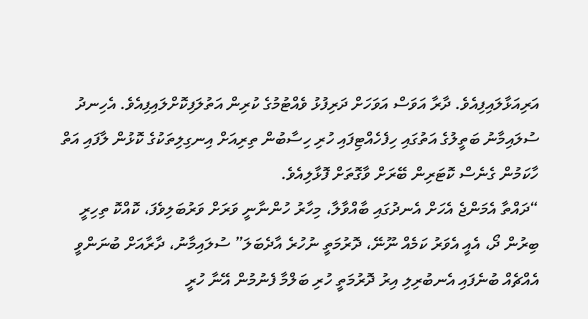އަރިއަޅާލައިފިއެވެ. ދާރާ އަވަސް އަވަހަށް ދަރިފުޅު ވެއްޓުމުގެ ކުރިން އަތުލަފިކޮށްލައިފިއެވެ. އެހިނދު ސުލައިމާނު ބަތީލުގެ އަތުގައި ހިފެހެއްޓިފައި ހުރި ހިސާބުން ތިރިއަށް އިނގިލިތަކުގެ ކޮޅުން ލާފައި އަތް ހާކަމުން ގެނެސް ކޮޓަރިން ބޭރަށް ވާގޮތަށް ފޮޅާލިއެވެ.
“ދައްތާ އެމަންޖެ އެހަށް އެނދުގައި ބާއްވާލާ، މިހާރު ހުންނާނީ ވަރަށް ވަރުބަލިވެފަ، ކޮއްކޮ ތިހިރީ ބިރުން ދޯ، އެއީ އެވަރު ކަމެއް ނޫނޭ، ދޮރުމަތީ ނުހުރެ އާދެބަލަ” ސުލައިމާނު، ދާރާއަށް ބުނަންވީ އެއްޗެއް ބުނެފައި އެނބުރިލި އިރު ދޮރުމަތީ ހުރި ބަލްމާ ފެނުމުން އޭނާ ހުރީ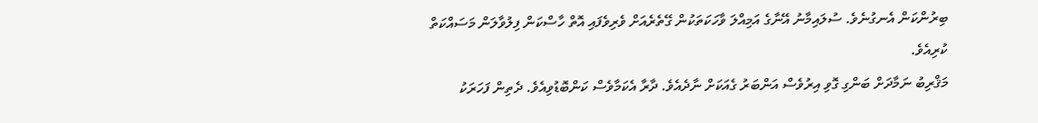ބިރުންކަން އެނގުނެވެ. ސުލައިމާނު އޭނާގެ އަމިއްލަ ވާހަކަތަކުން ގޭތެރެއަށް ވެރިވެފައި އޮތް ހާސްކަން ފިލުވާލަން މަސައްކަތް ކުރިއެވެ.
މަޤްރިބު ނަމާދަށް ބަންގި ގޮވި އިރުވެސް އަންބަރު ގެއަކަށް ނާދެއެވެ. ދާރާ އެކަމާވެސް ކަންބޮޑުވިއެވެ. ދެތިން ފަހަރަކު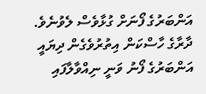އަންބަރުގެ ފޯނަށް ގުޅާވެސް ލެވުނެވެ. ދާރާގެ ހާސްކަން އިތުރުވެގެން ދިޔައީ އަންބަރުގެ ފޯނު ވަނީ ނިއްވާލާފައި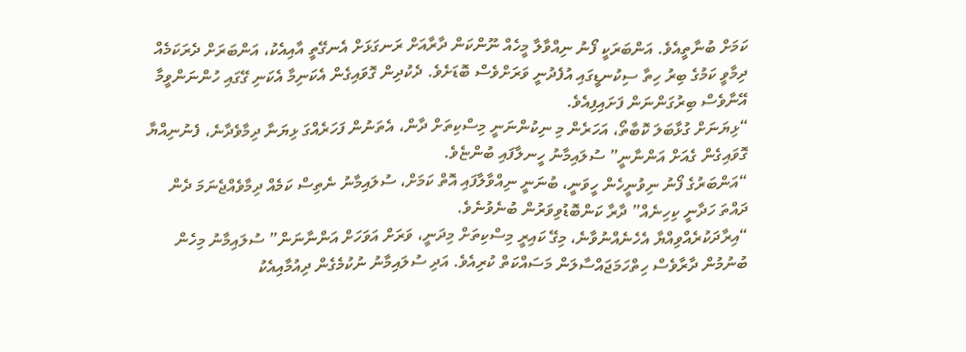ކަމަށް ބުނާތީއެވެ. އަންބަރަކީ ފޯނު ނިއްވާލާ މީހެއް ނޫންކަން ދާރާއަށް ރަނގަޅަށް އެނގޭތީ އާއިއެކު، އަންބަރަށް ދެރަކަމެއް ދިމާވީ ކަމުގެ ބިރު ހިތާ ސިކުނޑީގައި އުފެދުނީ ވަރަށްވެސް ބޮޑަށެވެ. ދެކުދިން ގޮވައިގެން އެކަނިމާ އެކަނި ގޭގައި ހުންނަންވީމާ އޭނާވެސް ބިރުގަންނަން ފަށައިފިއެވެ.
“ޅިޔަނަށް ގުޅާބަލަ ކޮބާތޯ، އަހަރެން މި ނިކުންނަނީ މިސްކިތަށް ދާން، އެތަނުން ފަހަރެއްގަ ޅިޔަނާ ދިމާވެދާނެ، ފެނުނިއްޔާ ގޮވައިގެން ގެއަށް އަންނާނީ” ސުލައިމާނު ހީނލާފައި ބުންޏެވެ.
“އަންބަރުގެ ފޯނު ނިވުނީހެން ހީވަނީ، ބުނަނީ ނިއްވާލާފައި އޮތް ކަމަށް، ސުލައިމާނު ނެތިސް ކަމެއް ދިމާވެއްޖެނަމަ ދެން ދައްތަ ހަދާނީ ކިހިނެއް” ދާރާ ކަންބޮޑުވިވަރުން ބުނެވުނެވެ.
“އިރާދަކުރެއްވިއްޔާ އެހެނެއްނުވާނެ، މިގޭ ކައިރީ މިސްކިތަށް މިދަނީ، ވަރަށް އަވަހަށް އަންނާނަން” ސުލައިމާނު މިހެން ބުނުމުން ދާރާވެސް ހިތްހަމަޖައްސާލަން މަސައްކަތް ކުރިއެވެ. އަދި ސުލައިމާނު ނުކުމެގެން ދިއުމާއިއެކު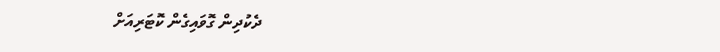ދެކުދިން ގޮވައިގެން ކޮޓަރިއަށް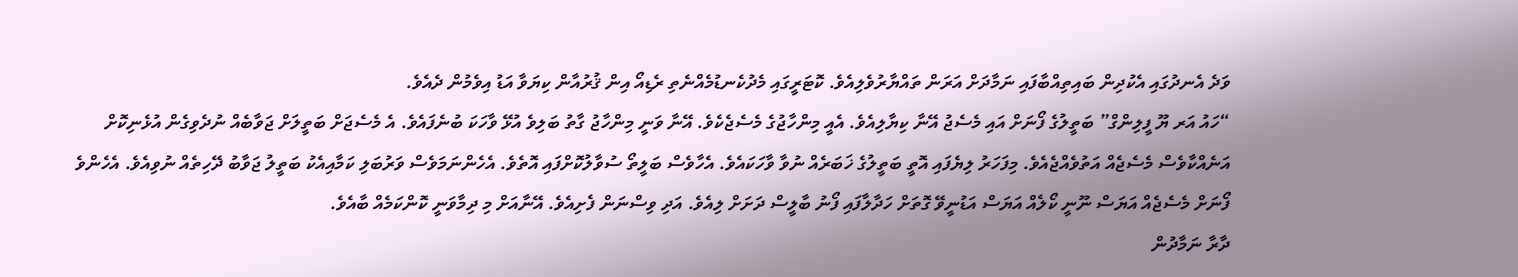ވަދެ އެނދުގައި އެކުދިން ބައިތިއްބާފައި ނަމާދަށް އަރަން ތައްޔާރުވެލިއެވެ. ކޮޓަރީގައި މެދުކެނޑުމެއްނެތި ރެޑިއޯ އިން ޤުރުއާން ކިޔަވާ އަޑު އިވެމުން ދެއެވެ.
“ހައު އަރ ޔޫ ފީލިންގް” ބަތީލުގެ ފޯނަށް އައި މެސެޖު އޭނާ ކިޔާލިއެވެ. އެއީ މިންހާޖުގެ މެސެޖެކެވެ. އޭނާ ވަނީ މިންހާޖު ގާތު ބަލިވެ އުޅޭ ވާހަކަ ބުނެފައެވެ. އެ މެސެޖަށް ބަތީލަށް ޖަވާބެއް ނުދެވިގެން އުޅެނިކޮށް އަނެއްކާވެސް މެސެޖެއް އަތުވެއްޖެއެވެ. މިފަހަރު ލިޔެފައި އޮތީ ބަތީލުގެ ޚަބަރެއް ނުވާ ވާހަކައެވެ. އެހާވެސް ބަލީތޯ ސުވާލުކޮށްފައި އޮތެވެ. އެހެންނަމަވެސް ވަރުބަލި ކަމާއިއެކު ބަތީލު ޖަވާބު ދޭހިތެއް ނުވިއެވެ. އެހެންވެ ފޯނަށް މެސެޖެއް އަޔަސް ނޫނީ ކޯލެއް އަޔަސް އަޑުނީވޭ ގޮތަށް ހަދާލާފައި ފޯނު ބާލީސް ދަށަށް ލިއެވެ. އަދި ވިސްނަން ފެށިއެވެ. އޭނާއަށް މި ދިމާވަނީ ކޮންކަމެއް ބާއެވެ.
ދާރާ ނަމާދުން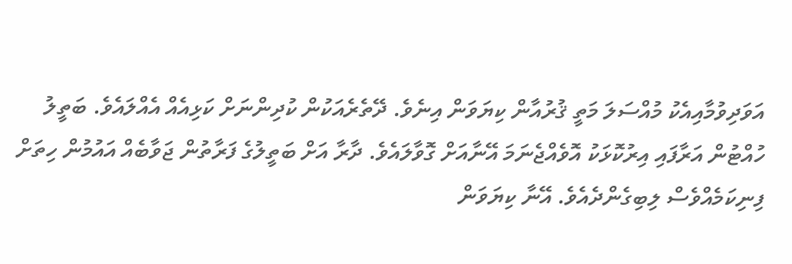އަވަދިވުމާއިއެކު މުއްސަލަ މަތީ ޤުރުއާން ކިޔަވަން އިނެވެ. ދޭތެރެއަކުން ކުދިންނަށް ކަޅިއެއް އެއްލައެވެ. ބަތީލު ހުއްޓުން އަރާފައި އިރުކޮޅަކު އޮވެއްޖެނަމަ އޭނާއަށް ގޮވާލައެވެ. ދާރާ އަށް ބަތީލުގެ ފަރާތުން ޖަވާބެއް އައުމުން ހިތަށް ފިނިކަމެއްވެސް ލިބިގެންދެއެވެ. އޭނާ ކިޔަވަން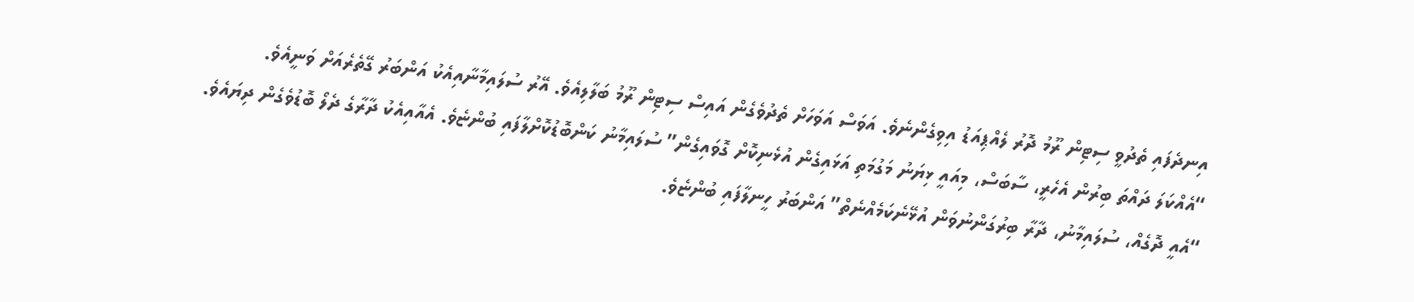އިނދެފައި ތެދުވީ ސިޓިން ރޫމު ދޮރު ލެއްޕިއަޑު އިވިގެންނެވެ. އަވަސް އަވަހަށް ތެދުވެގެން އައިސް ސިޓިން ރޫމު ބަލާލިއެވެ. އޭރު ސުލައިމާނާއިއެކު އަންބަރު ގޭތެރެއަށް ވަނީއެވެ.
“އެއްކަލަ ދައްތަ ބިރުން އެހެރީ، ސާބަސް، މިއައީ ޅިޔަނު މަގުމަތި އަޅައިގެން އުޅެނިކޮށް ގޮވައިގެން” ސުލައިމާނު ކަންބޮޑުކޮށްލާފައި ބުންޏެވެ. އެއާއިއެކު ދާރާގެ ދެލޯ ބޮޑުވެގެން ދިޔައެވެ.
“އެއީ ދޮގެއް، ސުލައިމާނު، ދާރާ ބިރުގަންނުވަން އުޅޭނެކަމެއްނެތް” އަންބަރު ހީނލާފައި ބުންޏެވެ.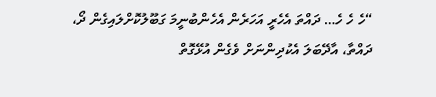“ހެ ހެ ހެ… ދައްތަ އެހެރީ އަހަރެން އެހެންބުނީމަ ގަބޫލުކޮށްލައިގެން ދޯ، ދައްތާ، އާދޭބަލަ އެކުދިންނަށް ވެގެން އުޅޭގޮތް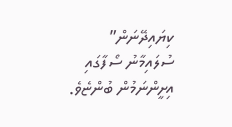ކިޔައިދޭނަން” ސުލައިމާނު ސޯފާގައި އިށީންނަމުން ބުންޏެވެ.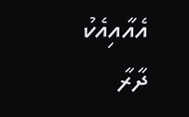އެއާއިއެކު ދާރާ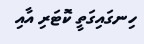ހިނގައިގަތީ ކޮޓަރި އާއި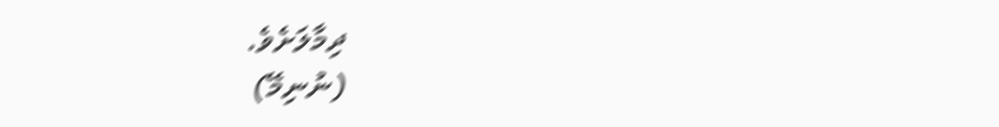ދިމާލަށެވެ.
(ނުނިމޭ)